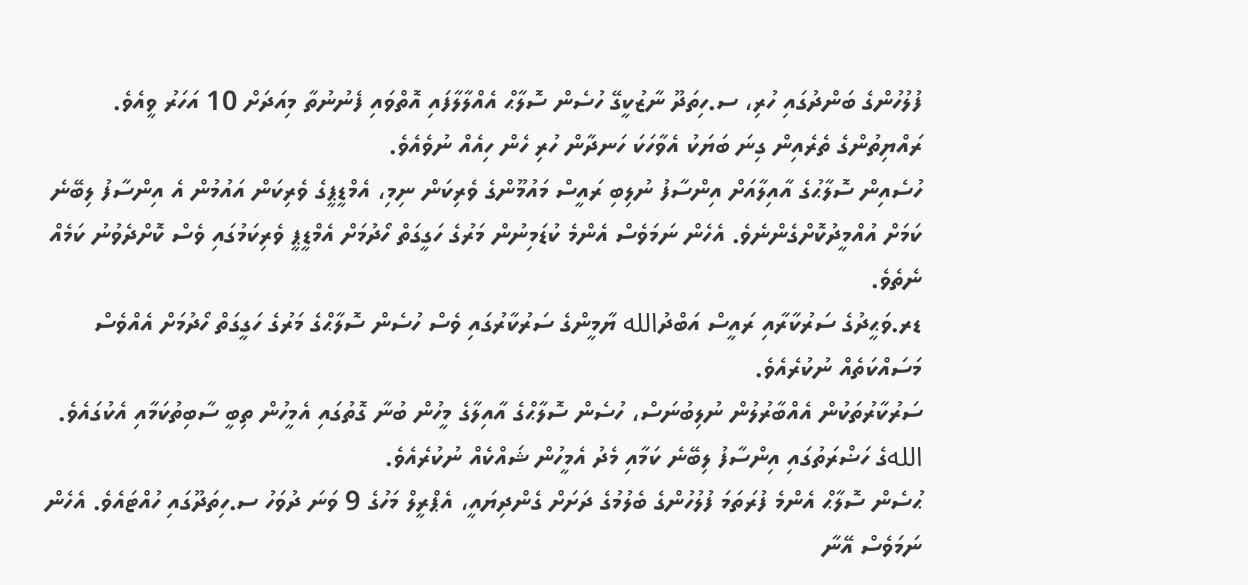ފުލުހުންގެ ބަންދުގައި ހުރި، ސ.ހިތަދޫ ނާޒުކީގޭ ހުސެން ސޮލާޙް އެއްލާލާފައި އޮތްވައި ފެނުނުތާ މިއަދަށް 10 އަހަރު ވީއެވެ. ރައްޔިތުންގެ ތެރެއިން ގިނަ ބަޔަކު އެވާހަކަ ހަނދާން ހުރި ހެން ހިއެއް ނުވެއެވެ.
ހުސެއިން ސޮލާޙުގެ އާއިލާއަށް އިންސާފު ނުލިބި ރައީސް މައުމޫންގެ ވެރިކަން ނިމި، އެމްޑީޕީގެ ވެރިކަން އައުމުން އެ އިންސާފު ލިބޭނެ ކަމަށް އުއްމީދުކޮށްގެންނެވެ. އެހެން ނަމަވެސް އެންމެ ކުޑަމިނުން މަރުގެ ހަގީގަތް ހޯދުމަށް އެމްޑީޕީ ވެރިކަމުގައި ވެސް ކޮށްދެވުނު ކަމެއް ނެތެވެ.
ޑރ.ވަޙީދުގެ ސަރުކާރާއި ރައީސް އަބްދުالله ޔާމީންގެ ސަރުކާރުގައި ވެސް ހުސެން ސޮލާޙްގެ މަރުގެ ހަގީގަތް ހޯދުމަށް އެއްވެސް މަސައްކަތެއް ނުކުރެއެވެ.
ސަރުކާރުތަކުން އެއްބާރުލުން ނުލިބުނަސް، ހުސެން ސޮލާޙްގެ އާއިލާގެ މީހުން ބުނާ ގޮތުގައި އެމީހުން ތިބީ ސާބިތުކަމާއި އެކުގައެވެ. اللهގެ ހަޟްރަތުގައި އިންސާފު ލިބޭނެ ކަމާއި މެދު އެމީހުން ޝައްކެއް ނުކުރެއެވެ.
ޙުސެން ސޮލާޙް އެންމެ ފުރަތަމަ ފުލުހުންގެ ބެލުމުގެ ދަށަށް ގެންދިޔައީ، އެޕްރީލް މަހުގެ 9 ވަނަ ދުވަހު ސ.ހިތަދޫގައި ހުއްޓައެވެ. އެހެން ނަމަވެސް އޭނާ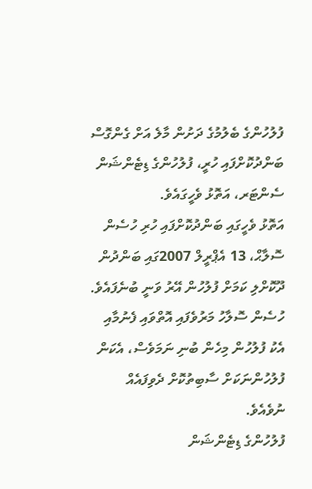ފުލުހުންގެ ބެލުމުގެ ދަށުން މާލެ އަށް ގެންގޮސް ބަންދުކޮށްފައި ހުރީ، ފުލުހުންގެ ޑިޓެންޝަން ސެންޓަރ، އަތޮޅު ވެހީގައެވެ.
އަތޮޅު ވެހީގައި ބަންދުކޮށްފައި ހުރި ހުސެން ސޮލާޙް، 13 އެޕްރީލް 2007ގައި ބަންދުން ދޫކޮށްލި ކަމަށް ފުލުހުން އޭރު ވަނީ ބުނެފައެވެ. ހުސެން ސޮލާހު މަރުވެފައި އޮތްވައި ފެނުމާއި އެކު ފުލުހުން މިހެން ބުނި ނަމަވެސް، އެކަން ފުލުހުންނަކަށް ސާބިތުކޮށް ދެވިފައެއް ނުވެއެވެ.
ފުލުހުންގެ ޑިޓެންޝަން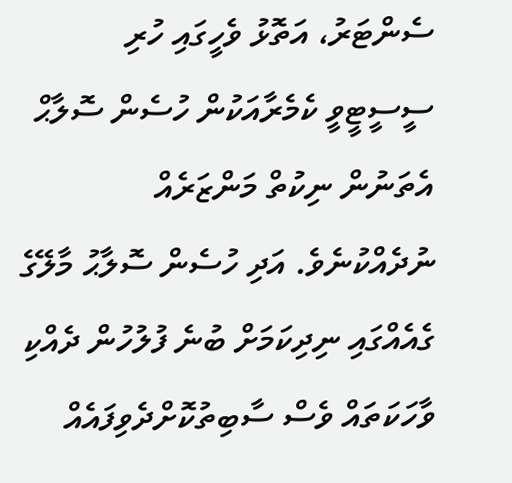ސެންޓަރު، އަތޮޅު ވެހީގައި ހުރި ސީސީޓީވީ ކެމެރާއަކުން ހުސެން ސޮލާޙް އެތަނުން ނިކުތް މަންޒަރެއް ނުދެއްކުނެވެ. އަދި ހުސެން ސޮލާޙު މާލޭގެ ގެއެއްގައި ނިދިކަމަށް ބުނެ ފުލުހުން ދެއްކި ވާހަކަތައް ވެސް ސާބިތުކޮށްދެވިފައެއް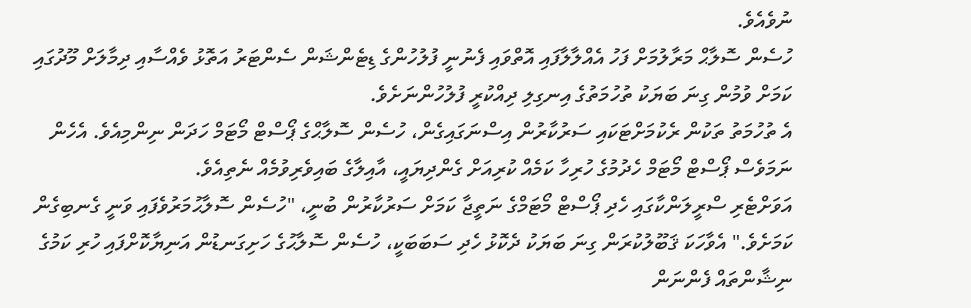ނުވެއެވެ.
ހުސެން ސޮލާޙް މަރާލުމަށް ފަހު އެއްލާލާފައި އޮތްވައި ފެނުނީ ފުލުހުންގެ ޑިޓެންޝަން ސެންޓަރު އަތޮޅު ވެއްސާއި ދިމާލަށް މޫދުގައި ކަމަށް ވުމުން ގިނަ ބަޔަކު ތުހުމަތުގެ އިނގިލި ދިއްކުރީ ފުލުހުންނަށެވެ.
އެ ތުހުމަތު ތަކުން ރެކުމަށްޓަކައި ސަރުކާރުން އިސްނަގައިގެން، ހުސެން ސޮލާޙްގެ ޕޯސްޓް މޯޓަމް ހަދަން ނިންމިއެވެ. އެހެން ނަމަވެސް ޕޯސްޓް މޯޓަމް ހެދުމުގެ ހުރިހާ ކަމެއް ކުރިއަށް ގެންދިޔައީ، އާއިލާގެ ބައިވެރިވުމެއް ނެތިއެވެ.
އަވަށްޓެރި ސްރީލަންކާގައި ހެދި ޕޯސްޓް މޯޓަމްގެ ނަތީޖާ ކަމަށް ސަރުކާރުން ބުނީ، "ހުސެން ސޮލާޙުމަރުވެފައި ވަނީ ގެނބިގެން ކަމަށެވެ." އެވާހަކަ ޤަބޫލުކުރަން ގިނަ ބަޔަކު ދެކޮޅު ހެދި ސަބަބަކީ، ހުސެން ސޮލާޙުގެ ހަށިގަނޑުން އަނިޔާކޮށްފައި ހުރި ކަމުގެ ނިޝާންތައް ފެންނަން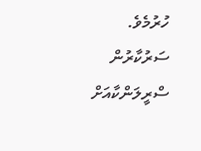ހުރުމެވެ.
ސަރުކާރުން ސްރީލަންކާއަށް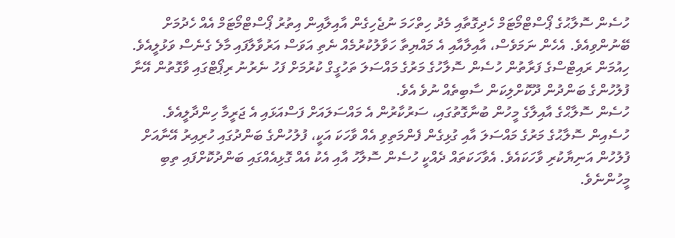ހުސެން ސޮލާޙުގެ ޕޯސްޓްމޯޓަމް ހެދިގޮތާއި މެދު ހިތްހަމަ ނުޖެހިގެން އާއިލާއިން އިތުރު ޕޯސްޓްމޯޓަމް އެއް ހެދުމަށް ބޭނުންވިއެވެ. އެހެން ނަމަވެސް، އާއިލާއާއި އެ މައްޔިތާ ހަވާލުކުރުމެއް ނެތި އަވަސް އަރުވާލާފައި މާލެ ގެނެސް ވަޅުލީއެވެ.
ހިއުމަން ރައިޓްސްގެ ފަރާތުން ހުސެން ސޮލާހުގެ މަރުގެ މައްސަލަ ތަހުގީގް ކުރުމަށް ފަހު ނެރުނު ރިޕޯޓްގައި ވާގޮތުން އޭނާ ފުލުހުންގެ ބަންދުން ދޫކޮށްލިކަން ސާބިތެއް ނުވެ އެވެ.
ހުސެން ސޮލާޙްގެ އާއިލާގެ މީހުން ބުނާގޮތުގައި، ސަރުކާރުން އެ މައްސަލައަށް ފަސްއަޅައި އެ ޖަރީމާ ހިންދާލީއެވެ.
ހުސެއިން ސޮލާޙުގެ މަރުގެ މައްސަލަ އާއި ގުޅިގެން ފެންމަތިވި އެއް ވާހަކަ އަކީ، ފުލުހުންގެ ބަންދުގައި ހުރިއިރު އޭނާއަށް ފުލުހުން އަނިޔާކުރި ވާހަކައެވެ. އެވާހަކަތައް ދެއްކީ ހުސެން ސޮލާހު އާއި އެކު އެއް ގޮޅިއެއްގައި ބަންދުކޮށްފައި ތިބި މީހުންނެވެ.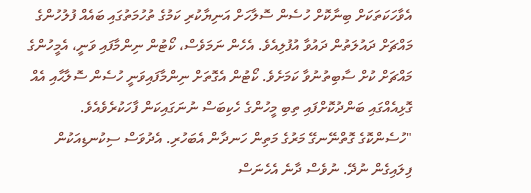އެވާހަކަތަކަށް ބިނާކޮށް ހުސެން ސޮލާހަށް އަނިޔާކުރި ކަމުގެ ތުހުމަތުގައި ބައެއް ފުލުހުންގެ މައްޗަށް ދައުލަތުން ދައުވާ އުފުލިއެވެ. އެހެން ނަމަވެސް، ކޯޓުން ނިންމާފައި ވަނީ، އެމީހުންގެ މައްޗަށް ކުށް ސާބިތުނުވާ ކަމަށެވެ. ކޯޓުން އެގޮތަށް ނިންމާފައިވަނީ ހުސެން ސޮލާޙާއި އެއް ގޮޅިއެއްގައި ބަންދުކޮށްފައި ތިބި މީހުންގެ ހެކިބަސް ނުނަގައިކަން ފާހަކުރެވެއެވެ.
"ހުސެންކޮގެ ގޮތްނޭނގޭ މަރުގެ މަތިން ހަނދާން އެބަހުރި. އެދުވަސް ސިކުނޑިއަކުން ފިލައިގެން ނުދޭ. ނުވެސް ދާނެ އެހެނަސް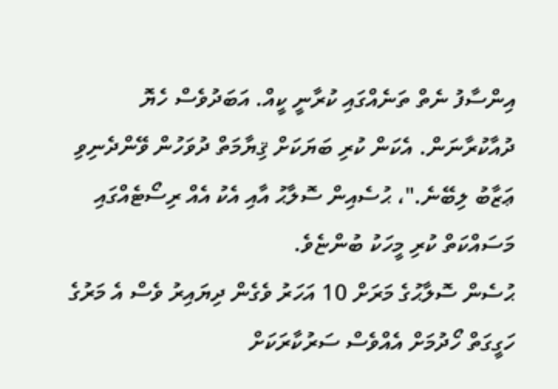އިންސާފު ނެތް ތަނެއްގައި ކުރާނީ ކީއް. އަބަދުވެސް ހެޔޮ ދުއާކުރާނަން. އެކަން ކުރި ބަޔަކަށް ޤިޔާމަތް ދުވަހުން ވޭންދެނިވި ޢަޒާބު ލިބޭނެ."، ޙުސެއިން ސޮލާޙު އާއި އެކު އެއް ރިސޯޓެއްގައި މަސައްކަތް ކުރި މީހަކު ބުންޏެވެ.
ޙުސެން ސޮލާޙުގެ މަރަށް 10 އަހަރު ވެގެން ދިޔައިރު ވެސް އެ މަރުގެ ހަގީގަތް ހޯދުމަށް އެއްވެސް ސަރުކާރަކަށް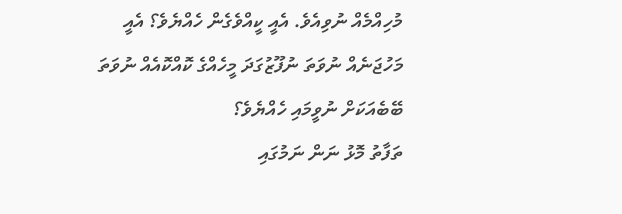މުހިއްމެއް ނުވިއެވެ. އެއީ ކީއްވެގެން ހެއްޔެވެ؟ އެއީ މަހުޖަނެއް ނުވަތަ ނުފޫޒުގަދަ މީހެއްގެ ކޮއްކޮއެއް ނުވަތަ ބޭބެއަކަށް ނުވީމައި ހެއްޔެވެ؟
ތަފާތު މޮޅު ނަން ނަމުގައި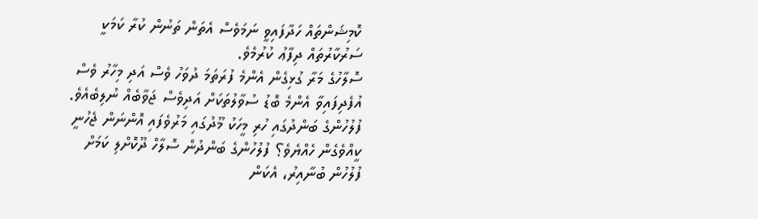ކޮމިޝަންތައް ހަދާފައިވީ ނަމަވެސް އެތަން ތަނުން ކުރާ ކަމަކީ ސަރުކާރުތައް ދިފާޢު ކުރުމެވެ.
ސޮލާހުގެ މަރާ ގުޅިގެން އެންމެ ފުރަތަމަ ދުވަހު ވެސް އަދި މިހާރު ވެސް އުފެދިފައިވާ އެންމެ ބޮޑު ސުވާލުތަކަށް އަދިވެސް ޖަވާބެއް ނުލިބެއެވެ. ފުލުހުންގެ ބަންދުގައި ހުރި މީހަކު މޫދުގައި މަރުވެފައި އޮންނަން ޖެހުނީ ކީއްވެގެން ހެއްޔެވެ؟ ފުލުހުންގެ ބަންދުން ސޮލާހް ދޫކޮށްލި ކަމަށް ފުލުހުން ބުނާއިރު، އެކަން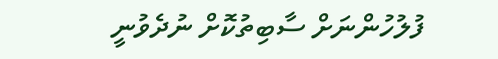ފުލުހުންނަށް ސާބިތުކޮށް ނުދެވުނީ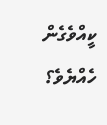ކީއްވެގެން ހެއްޔެވެ؟